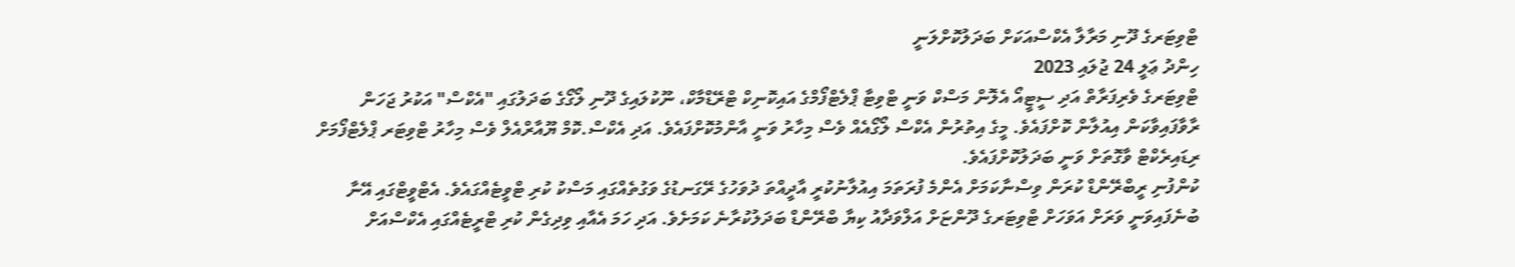ޓްވިޓަރގެ ދޫނި މަރާލާ އެކްސްއަކަށް ބަދަލުކޮށްލަނީ
ހިންދު ޢަލީ 24 ޖުލައި 2023
ޓްވިޓަރގެ ވެރިފަރާތް އަދި ސީޓީއޯ އެލޮން މަސްކް ވަނީ ޓްވިޓާ ޕްލެޓްފޯމްގެ އައިކޮނިކް ޓްރޭޑްމާކް، ނޫކުލައިގެ ދޫނި ލޯގޯގެ ބަދަލުގައި "އެކްސް" އަކުރު ޖަހަން ރާވާފައިވާކަން އިއުލާން ކޮށްފައެވެ. މީގެ އިތުރުން އެކްސް ލޯގޯއެއް ވެސް މިހާރު ވަނީ އާންމުކޮށްފައެވެ. އަދި އެކްސް.ކޮމް ޔޫއާރްއެލް ވެސް މިހާރު ޓްވިޓަރ ޕްލެޓްފޯމަށް ރިޑައިރެކްޓް ވާގޮތަށް ވަނީ ބަދަލުކޮށްފައެވެ.
ކުންފުނި ރީބްރޭންޑް ކުރަން ވިސްނާކަމަށް އެންމެ ފުރަތަމަ އިއުލާނުކުރީ އާދީއްތަ ދުވަހުގެ ރޭގަނޑުގެ ވަގުތެއްގައި މަސްކު ކުރި ޓްވީޓެއްގައެވެ. އެޓްވީޓްގައި އޭނާ ބުނެފައިވަނީ ވަރަށް އަވަހަށް ޓްވިޓަރގެ ދޫންޏަށް އަލްވަދާއު ކިޔާ ބްރޭންޑް ބަދަލުކުރާނެ ކަމަށެވެ. އަދި ހަމަ އެއާއި ވިދިގެން ކުރި ޓްރީޓެއްގައި އެކްސްއަށް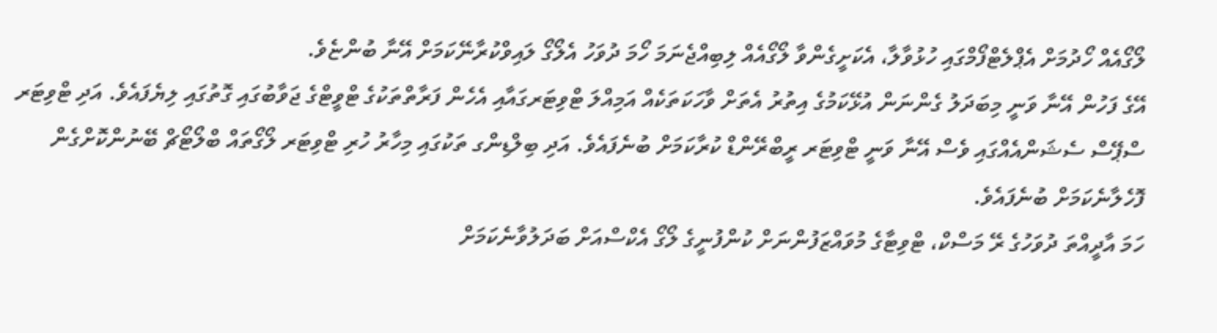ލޯގޯއެއް ހޯދުމަށް އެޕްލެޓްފޯމްގައި ހުޅުވާލާ، އެކަށީގެންވާ ލޯގޯއެއް ލިބިއްޖެނަމަ ހޯމަ ދުވަހު އެލޯގޯ ލައިވްކުރާނޭކަމަށް އޭނާ ބުންޏެވެ.
އޭގެ ފަހުން އޭނާ ވަނީ މިބަދަލު ގެންނަން އުޅޭކަމުގެ އިތުރު އެތަށް ވާހަކަތަކެއް އަމިއްލަ ޓްވިޓަރގައާއި އެހެން ފަރާތްތަކުގެ ޓްވީޓްގެ ޖަވާބުގައި ގޮތުގައި ލިޔެފައެވެ. އަދި ޓްވިޓަރ ސްޕޭސް ސެޝަންއެއްގައި ވެސް އޭނާ ވަނީ ޓްވިޓަރ ރީބްރޭންޑް ކުރާކަމަށް ބުނެފައެވެ. އަދި ބިލްޑިންގ ތަކުގައި މިހާރު ހުރި ޓްވިޓަރ ލޯގޯތައް ބްލޯޓޯޗް ބޭނުންކޮށްގެން ފޮހެލާނެކަމަށް ބުނެފައެވެ.
ހަމަ އާދީއްތަ ދުވަހުގެ ރޭ މަސްކް، ޓްވިޓާގެ މުވައްޒަފުންނަށް ކުންފުނީގެ ލޯގޯ އެކްސްއަށް ބަދަލުވާނެކަމަށް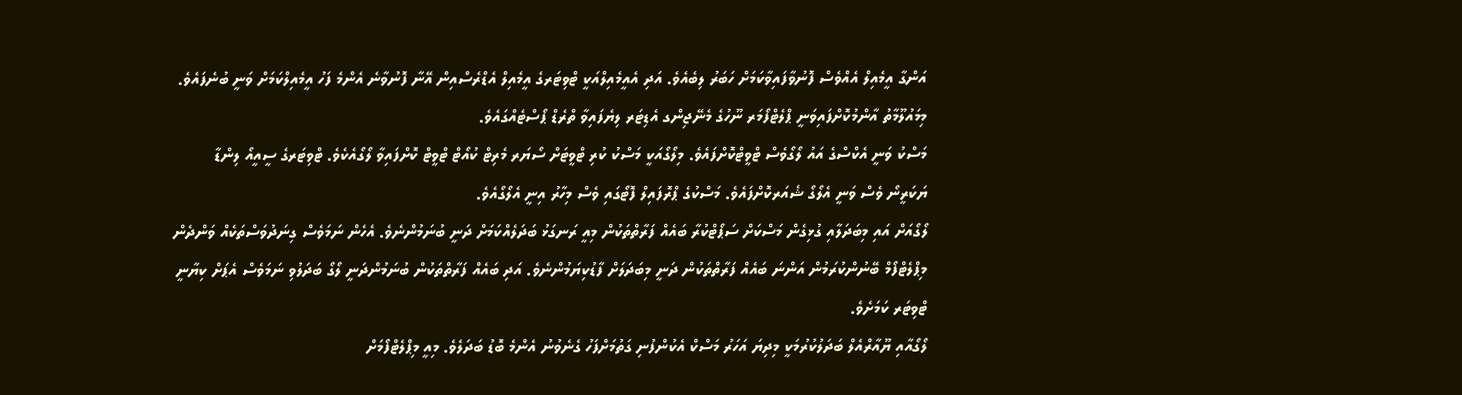އަންގާ އީމެއިލް އެއްވެސް ފޮނުވާފައިވާކަމަށް ހަބަރު ލިބެއެވެ. އަދި އެއީމެއިލްއަކީ ޓްވިޓަރގެ އީމެއިލް އެޑްރެސްއިން އޭނާ ފޮނުވާނެ އެންމެ ފަހު އީމެއިލްކަމަށް ވަނީ ބުނެފައެވެ. މިމައުލޫމާތު އާންމުކޮށްފައިވަނީ ޕްލެޓްފޯމަރ ނޫހުގެ މެނޭޖިންގ އެޑިޓަރ ލިޔެފައިވާ ތްރެޑް ޕޯސްޓެއްގައެވެ.
މަސްކު ވަނީ އެކްސްގެ އައު ލޯގޯވެސް ޓްވީޓްކޮށްފައެވެ. މިލޯގޯއަކީ މަސްކު ކުރި ޓްވީޓަށް ސޯޔަރ މެރިޓް ކުއޯޓް ޓްވީޓް ކޮށްފައިވާ ލޯގޯއެކެވެ. ޓްވިޓަރގެ ސީއީއޯ ލިންޑާ ޔަކަރީނޯ ވެސް ވަނީ އެލޯގޯ ޝެއަރކޮށްފައެވެ. މަސްކުގެ ޕްރޮފައިލް ފޮޓޯގައި ވެސް މިހާރު އިނީ އެލޯގޯއެވެ.
ލޯގޯއަށް އައި މިބަދަލާއި ގުޅިގެން މަސްކަށް ސަޕޯޓްކުރާ ބައެއް ފަރާތްތަކުން މިއީ ރަނގަޅު ބަދަލެއްކަމަށް ދަނީ ބުނަމުންނެވެ. އެހެން ނަމަވެސް ގިނަދުވަސްތަކެއް ވަންދެން މިޕްލެޓްފޯމް ބޭނުންކުރަމުން އަންނަ ބައެއް ފަރާތްތަކުން ދަނީ މިބަދަލަށް ފާޑުކިޔަމުންނެވެ. އަދި ބައެއް ފަރާތްތަކުން ބުނަމުންދަނީ ލޯގޯ ބަދަލުވި ނަމަވެސް އެޕަށް ކިޔާނީ ޓްވިޓަރ ކަމަށެވެ.
ލޯގޯއާއި ޔޫއާރްއެލް ބަދަލުކުރުމަކީ މިދިޔަ އަހަރު މަސްކް އެކުންފުނި ގަތުމަށްފަހު ގެނެވުނު އެންމެ ބޮޑު ބަދަލެވެ. މިއީ މިޕްލެޓްފޯމަށް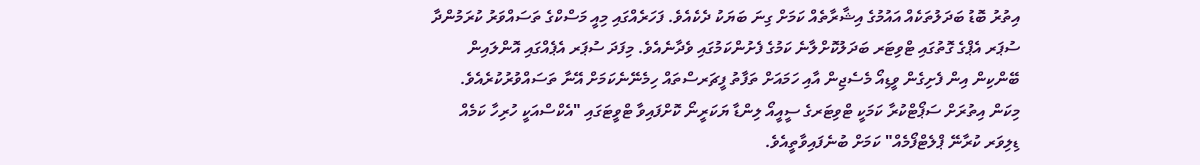އިތުރު ބޮޑު ބަދަލުތަކެއް އައުމުގެ އިޝާރާތެއް ކަމަށް ގިނަ ބަޔަކު ދެކެއެވެ. ފަހަރެއްގައި މިއީ މަސްކްގެ ތަސައްވަރު ކުރަމުންދާ ސުޕަރ އެޕްގެ ގޮތުގައި ޓްވިޓަރ ބަދަލުކޮށްލާނެ ކަމުގެ ފެށުންކަމުގައި ވެދާނެއެވެ. މިފަދަ ސުޕަރ އެޕެއްގައި އޮންލައިން ބޭންކިން އިން ފެށިގެން ވީޑިއޯ މެސެޖިން އާއި ހަމައަށް ތަފާތު ފީޗަރސްތައް ހިމެނޭނެކަމަށް އޭނާ ތަސައްވުރުކުރެއެވެ.
މިކަން އިތުރަށް ސަޕޯޓްކުރާ ކަމަކީ ޓްވިޓަރގެ ސީއީއޯ ލިންޑާ ޔަކަރީނޯ ކޮށްފައިވާ ޓްވީޓަގައި "އެކްސްއަކީ ހުރިހާ ކަމެއް ޑިލިވަރ ކުރާނޭ ޕްލެޓްފޯމެއް" ކަމަށް ބުނެފައިވާތީއެވެ.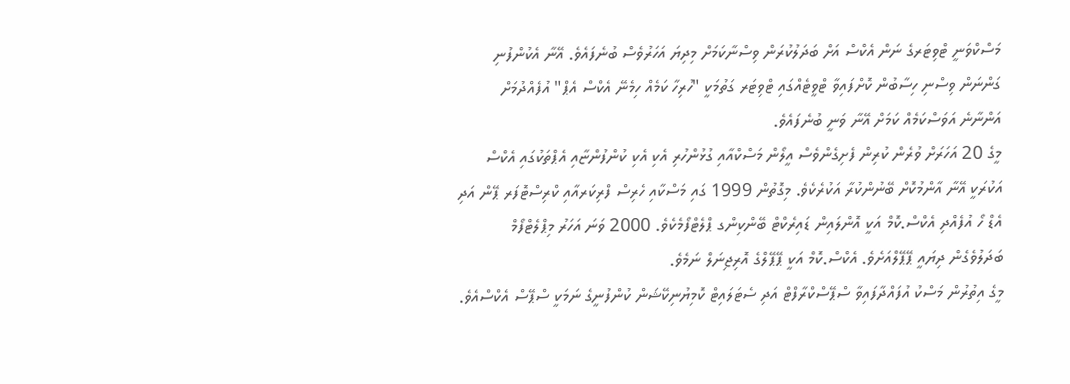މަސްކްވަނީ ޓްވިޓަރގެ ނަން އެކްސް އަށް ބަދަލުކުރަން ވިސްނާކަމަށް މިދިޔަ އަހަރުވެސް ބުނެފައެވެ. އޭނާ އެކުންފުނި ގަންނަން ވިސްނި ހިސާބުން ކޮށްފައިވާ ޓްވީޓެއްގައި ޓްވިޓަރ ގަތުމަކީ "ހުރިހާ ކަމެއް ހިމެނޭ އެކްސް އެޕް" އުފެއްދުމަށް އަންނާނެ އަވަސްކަމެއް ކަމަށް އޭނާ ވަނީ ބުނެފައެވެ.
މީގެ 20 އަހަރަށް ވުރެން ކުރިން ފެށިގެންވެސް އީލޯން މަސްކްއާއި ގުޅުންހުރި އެކި އެކި ކުންފުންޏާއި އެޕްތަކުގައި އެކްސް އަކުރަކީ އޭނާ އާންމުކޮށް ބޭނުންކުރާ އަކުރެކެވެ. މިގޮތުން 1999 ގައި މަސްކާއި ހެރިސް ފްރިކަރއާއި ކްރިސްޓޮފަރ ޕޭން އަދި އެޑް ހޯ އުފެއްދި އެކްސް.ކޮމް އަކީ އޮންލައިން ޑައިރެކްޓް ބޭންކިންގ ޕްލެޓްފޯމެކެވެ. 2000 ވަނަ އަހަރު މިޕްލެޓްފޯމް ބަދަލުވެގެން ދިޔައީ ޕޭޕޭލްއަށެވެ. އެކްސް.ކޮމް އަކީ ޕޭޕޭލްގެ އޮރިޖިނަލް ނަމެވެ.
މީގެ އިތުރުން މަސްކު އުފައްދާފައިވާ ސްޕޭސްކްރާފްޓް އަދި ސެޓަލައިޓް ކޮމިޔުނިކޭޝަން ކުންފުނީގެ ނަމަކީ ސްޕޭސް އެކްސްއެވެ.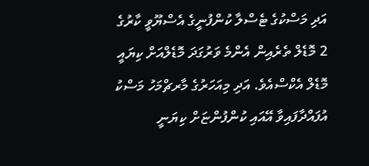އަދި މަސްކުގެ ޓެސްލާ ކުންފުނީގެ އެސްޔޫވީ ކާރުގެ 2 މޮޑެލް ތެރެއިން އެންމެ ވަރުގަދަ މޮޑެލްއަށް ކިޔައީ މޮޑެލް އެކްސްއެވެ. އަދި މިއަހަރުގެ މާރޗްމަހު މަސްކު އުފައްދާފައިވާ އޭއައި ކުންފުންޏަށް ކިޔަނީ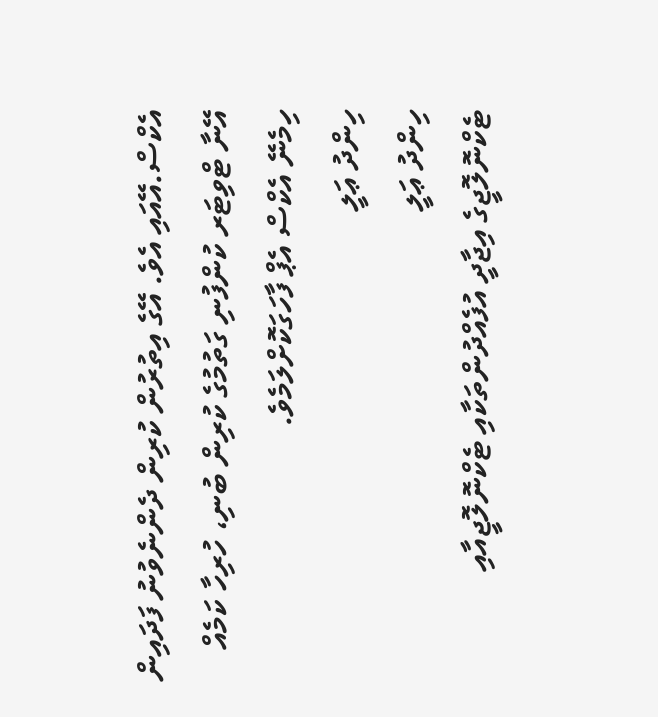އެކްސް.އޭއައި އެވެ. އޭގެ އިތުރުން ކުރިން ދެންނެވުނު ފަދައިން އޭނާ ޓްވިޓަރ ކުންފުނި ގަތުމުގެ ކުރިން ބުނި، ހުރިހާ ކަމެއް ހިމެނޭ އެކްސް އެޕް ފާހަގަކޮށްލަމެވެ.
ހިންދު ޢަލީ
ހިންދު ޢަލީ
ޓެކްނޮލޮޖީގެ އިޖާދީ އުފެއްދުންތަކާއި ޓެކްނޮލޮޖީއާއި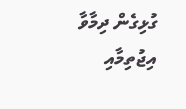ގުޅިގެން ދިމާވާ އިޖުތިމާއި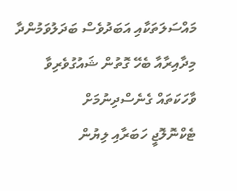މައްސަލަތަކާއި އަބަދުވެސް ބަދަލުވަމުންދާ މިދާއިރާއާ ބެހޭ ގޮތުން ޝައުގުވެރިވާ ވާހަކަތައް ގެނެސްދިނުމަށް
ޓެކްނޮލޮޖީ ހަބަރާއި ލިޔުން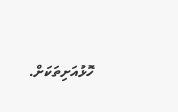ހޮޅުއަށިތަކަށް.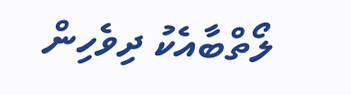ލޯތްބާއެކު ދިވެހިން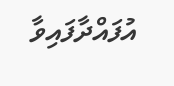އުފައްދާފައިވާ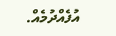އުފެއްދުމެއް.